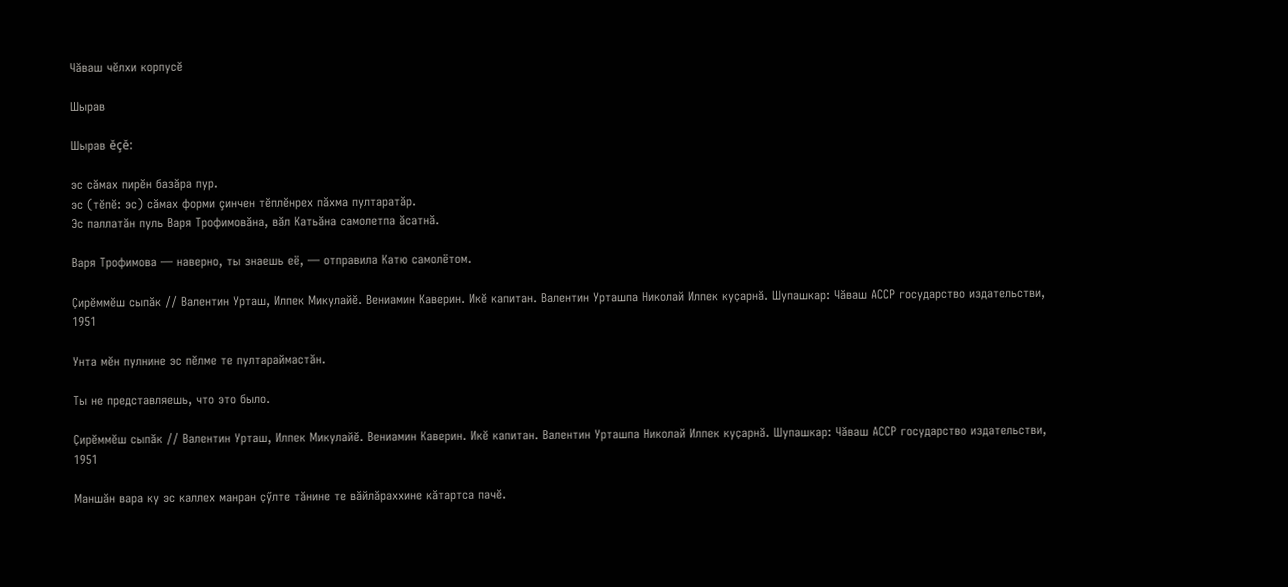Чӑваш чӗлхи корпусӗ

Шырав

Шырав ĕçĕ:

эс сăмах пирĕн базăра пур.
эс (тĕпĕ: эс) сăмах форми çинчен тĕплĕнрех пăхма пултаратăр.
Эс паллатӑн пуль Варя Трофимовӑна, вӑл Катьӑна самолетпа ӑсатнӑ.

Варя Трофимова — наверно, ты знаешь её, — отправила Катю самолётом.

Ҫирӗммӗш сыпӑк // Валентин Урташ, Илпек Микулайӗ. Вениамин Каверин. Икӗ капитан. Валентин Урташпа Николай Илпек куҫарнӑ. Шупашкар: Чӑваш АССР государство издательстви, 1951

Унта мӗн пулнине эс пӗлме те пултараймастӑн.

Ты не представляешь, что это было.

Ҫирӗммӗш сыпӑк // Валентин Урташ, Илпек Микулайӗ. Вениамин Каверин. Икӗ капитан. Валентин Урташпа Николай Илпек куҫарнӑ. Шупашкар: Чӑваш АССР государство издательстви, 1951

Маншӑн вара ку эс каллех манран ҫӳлте тӑнине те вӑйлӑраххине кӑтартса пачӗ.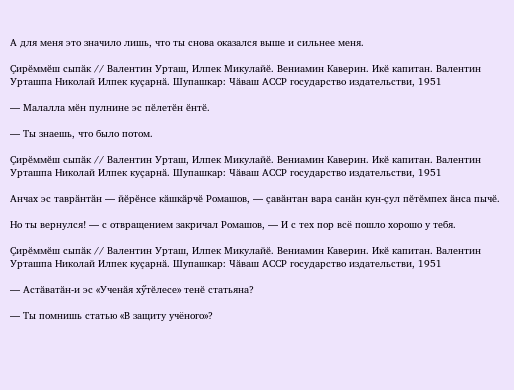А для меня это значило лишь, что ты снова оказался выше и сильнее меня.

Ҫирӗммӗш сыпӑк // Валентин Урташ, Илпек Микулайӗ. Вениамин Каверин. Икӗ капитан. Валентин Урташпа Николай Илпек куҫарнӑ. Шупашкар: Чӑваш АССР государство издательстви, 1951

— Малалла мӗн пулнине эс пӗлетӗн ӗнтӗ.

— Ты знаешь, что было потом.

Ҫирӗммӗш сыпӑк // Валентин Урташ, Илпек Микулайӗ. Вениамин Каверин. Икӗ капитан. Валентин Урташпа Николай Илпек куҫарнӑ. Шупашкар: Чӑваш АССР государство издательстви, 1951

Анчах эс таврӑнтӑн — йӗрӗнсе кӑшкӑрчӗ Ромашов, — ҫавӑнтан вара санӑн кун-ҫул пӗтӗмпех ӑнса пычӗ.

Но ты вернулся! — с отвращением закричал Ромашов, — И с тех пор всё пошло хорошо у тебя.

Ҫирӗммӗш сыпӑк // Валентин Урташ, Илпек Микулайӗ. Вениамин Каверин. Икӗ капитан. Валентин Урташпа Николай Илпек куҫарнӑ. Шупашкар: Чӑваш АССР государство издательстви, 1951

— Астӑватӑн-и эс «Ученӑя хӳтӗлесе» тенӗ статьяна?

— Ты помнишь статью «В защиту учёного»?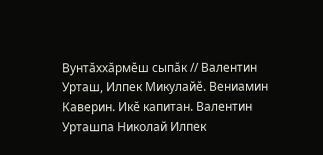Вунтӑххӑрмӗш сыпӑк // Валентин Урташ, Илпек Микулайӗ. Вениамин Каверин. Икӗ капитан. Валентин Урташпа Николай Илпек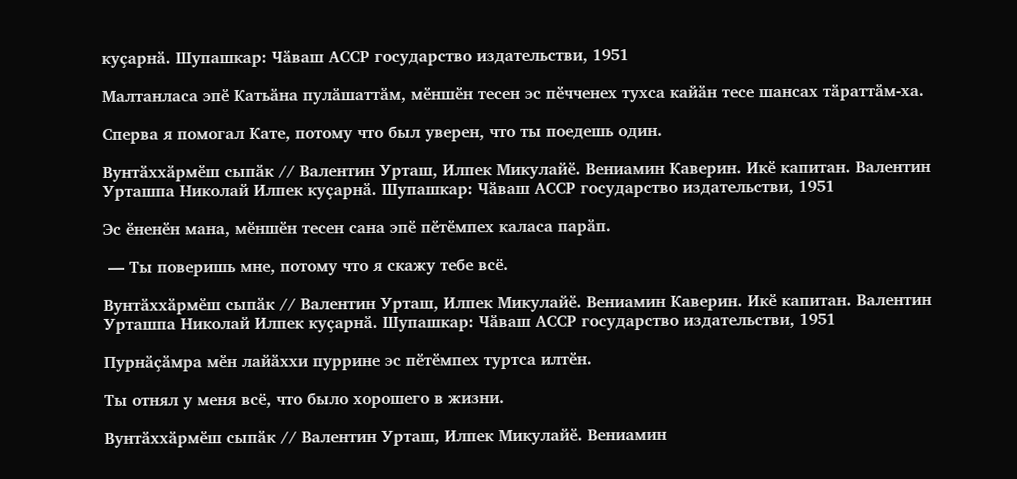куҫарнӑ. Шупашкар: Чӑваш АССР государство издательстви, 1951

Малтанласа эпӗ Катьӑна пулӑшаттӑм, мӗншӗн тесен эс пӗчченех тухса кайӑн тесе шансах тӑраттӑм-ха.

Сперва я помогал Кате, потому что был уверен, что ты поедешь один.

Вунтӑххӑрмӗш сыпӑк // Валентин Урташ, Илпек Микулайӗ. Вениамин Каверин. Икӗ капитан. Валентин Урташпа Николай Илпек куҫарнӑ. Шупашкар: Чӑваш АССР государство издательстви, 1951

Эс ӗненӗн мана, мӗншӗн тесен сана эпӗ пӗтӗмпех каласа парӑп.

 — Ты поверишь мне, потому что я скажу тебе всё.

Вунтӑххӑрмӗш сыпӑк // Валентин Урташ, Илпек Микулайӗ. Вениамин Каверин. Икӗ капитан. Валентин Урташпа Николай Илпек куҫарнӑ. Шупашкар: Чӑваш АССР государство издательстви, 1951

Пурнӑҫӑмра мӗн лайӑххи пуррине эс пӗтӗмпех туртса илтӗн.

Ты отнял у меня всё, что было хорошего в жизни.

Вунтӑххӑрмӗш сыпӑк // Валентин Урташ, Илпек Микулайӗ. Вениамин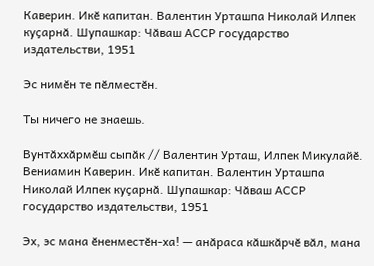Каверин. Икӗ капитан. Валентин Урташпа Николай Илпек куҫарнӑ. Шупашкар: Чӑваш АССР государство издательстви, 1951

Эс нимӗн те пӗлместӗн.

Ты ничего не знаешь.

Вунтӑххӑрмӗш сыпӑк // Валентин Урташ, Илпек Микулайӗ. Вениамин Каверин. Икӗ капитан. Валентин Урташпа Николай Илпек куҫарнӑ. Шупашкар: Чӑваш АССР государство издательстви, 1951

Эх, эс мана ӗненместӗн-ха! — анӑраса кӑшкӑрчӗ вӑл, мана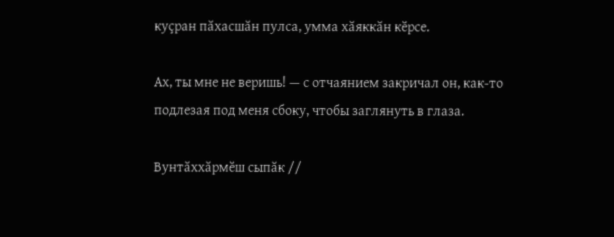куҫран пӑхасшӑн пулса, умма хӑяккӑн кӗрсе.

Ах, ты мне не веришь! — с отчаянием закричал он, как-то подлезая под меня сбоку, чтобы заглянуть в глаза.

Вунтӑххӑрмӗш сыпӑк //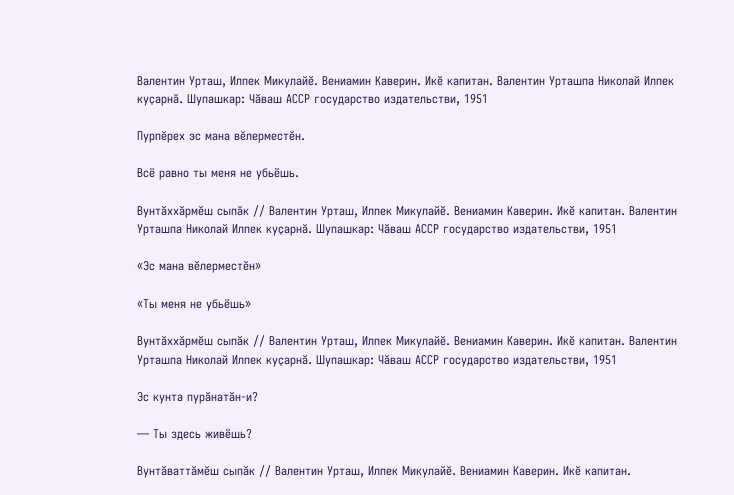Валентин Урташ, Илпек Микулайӗ. Вениамин Каверин. Икӗ капитан. Валентин Урташпа Николай Илпек куҫарнӑ. Шупашкар: Чӑваш АССР государство издательстви, 1951

Пурпӗрех эс мана вӗлерместӗн.

Всё равно ты меня не убьёшь.

Вунтӑххӑрмӗш сыпӑк // Валентин Урташ, Илпек Микулайӗ. Вениамин Каверин. Икӗ капитан. Валентин Урташпа Николай Илпек куҫарнӑ. Шупашкар: Чӑваш АССР государство издательстви, 1951

«Эс мана вӗлерместӗн»

«Ты меня не убьёшь»

Вунтӑххӑрмӗш сыпӑк // Валентин Урташ, Илпек Микулайӗ. Вениамин Каверин. Икӗ капитан. Валентин Урташпа Николай Илпек куҫарнӑ. Шупашкар: Чӑваш АССР государство издательстви, 1951

Эс кунта пурӑнатӑн-и?

— Ты здесь живёшь?

Вунтӑваттӑмӗш сыпӑк // Валентин Урташ, Илпек Микулайӗ. Вениамин Каверин. Икӗ капитан.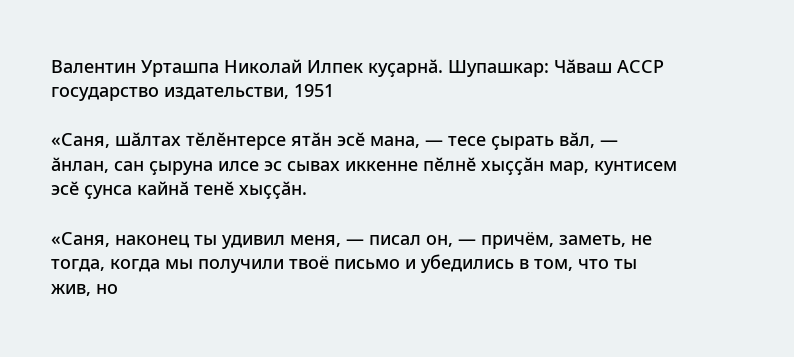Валентин Урташпа Николай Илпек куҫарнӑ. Шупашкар: Чӑваш АССР государство издательстви, 1951

«Саня, шӑлтах тӗлӗнтерсе ятӑн эсӗ мана, — тесе ҫырать вӑл, — ӑнлан, сан ҫыруна илсе эс сывах иккенне пӗлнӗ хыҫҫӑн мар, кунтисем эсӗ ҫунса кайнӑ тенӗ хыҫҫӑн.

«Саня, наконец ты удивил меня, — писал он, — причём, заметь, не тогда, когда мы получили твоё письмо и убедились в том, что ты жив, но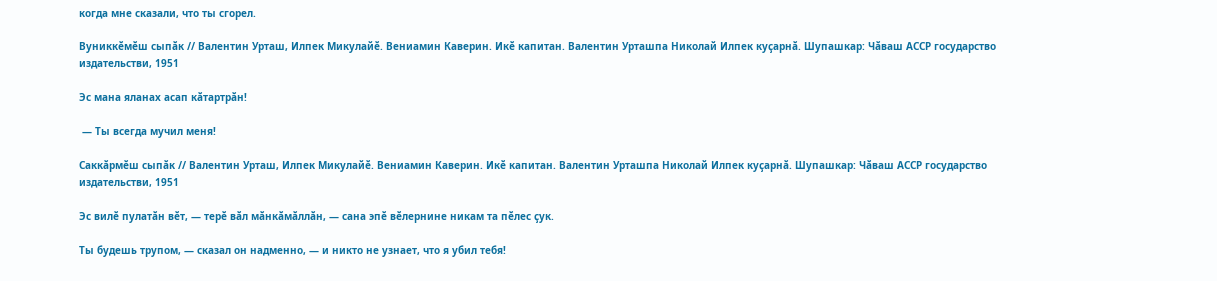когда мне сказали, что ты сгорел.

Вуниккӗмӗш сыпӑк // Валентин Урташ, Илпек Микулайӗ. Вениамин Каверин. Икӗ капитан. Валентин Урташпа Николай Илпек куҫарнӑ. Шупашкар: Чӑваш АССР государство издательстви, 1951

Эс мана яланах асап кӑтартрӑн!

 — Ты всегда мучил меня!

Саккӑрмӗш сыпӑк // Валентин Урташ, Илпек Микулайӗ. Вениамин Каверин. Икӗ капитан. Валентин Урташпа Николай Илпек куҫарнӑ. Шупашкар: Чӑваш АССР государство издательстви, 1951

Эс вилӗ пулатӑн вӗт, — терӗ вӑл мӑнкӑмӑллӑн, — сана эпӗ вӗлернине никам та пӗлес ҫук.

Ты будешь трупом, — сказал он надменно, — и никто не узнает, что я убил тебя!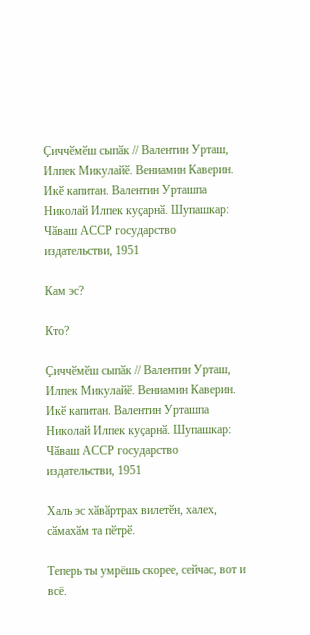Ҫиччӗмӗш сыпӑк // Валентин Урташ, Илпек Микулайӗ. Вениамин Каверин. Икӗ капитан. Валентин Урташпа Николай Илпек куҫарнӑ. Шупашкар: Чӑваш АССР государство издательстви, 1951

Кам эс?

Кто?

Ҫиччӗмӗш сыпӑк // Валентин Урташ, Илпек Микулайӗ. Вениамин Каверин. Икӗ капитан. Валентин Урташпа Николай Илпек куҫарнӑ. Шупашкар: Чӑваш АССР государство издательстви, 1951

Халь эс хӑвӑртрах вилетӗн, халех, сӑмахӑм та пӗтрӗ.

Теперь ты умрёшь скорее, сейчас, вот и всё.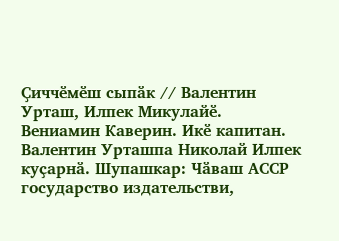Ҫиччӗмӗш сыпӑк // Валентин Урташ, Илпек Микулайӗ. Вениамин Каверин. Икӗ капитан. Валентин Урташпа Николай Илпек куҫарнӑ. Шупашкар: Чӑваш АССР государство издательстви,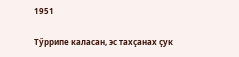1951

Тӳррипе каласан, эс тахҫанах ҫук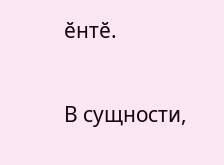ӗнтӗ.

В сущности,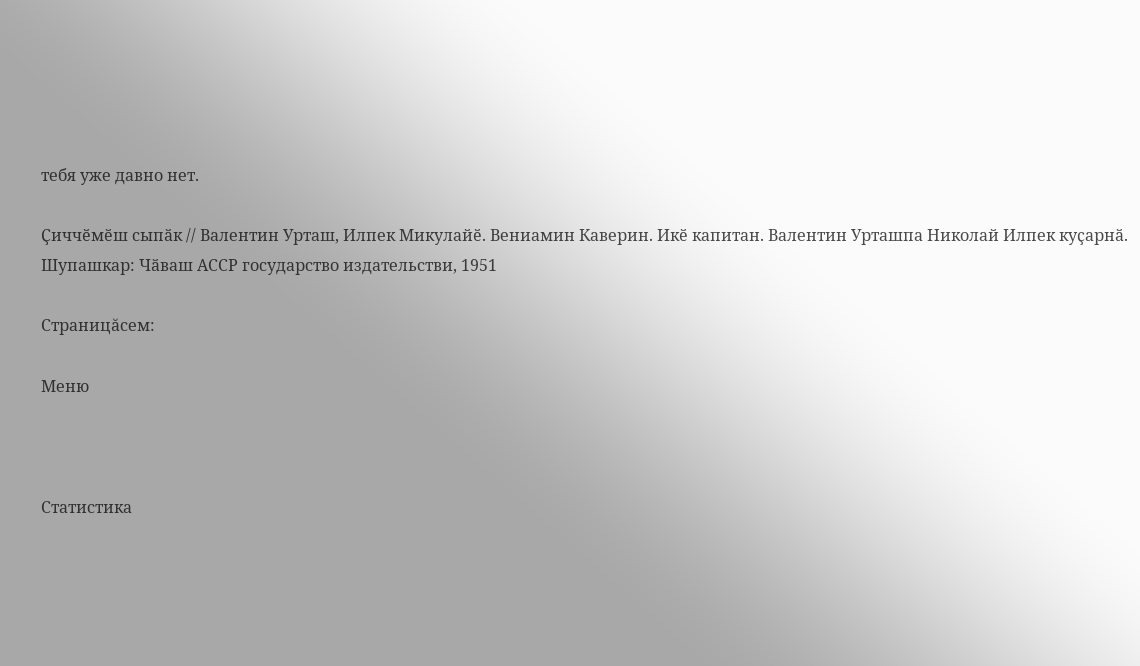тебя уже давно нет.

Ҫиччӗмӗш сыпӑк // Валентин Урташ, Илпек Микулайӗ. Вениамин Каверин. Икӗ капитан. Валентин Урташпа Николай Илпек куҫарнӑ. Шупашкар: Чӑваш АССР государство издательстви, 1951

Страницăсем:

Меню



Статистика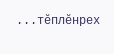...тĕплӗнрех